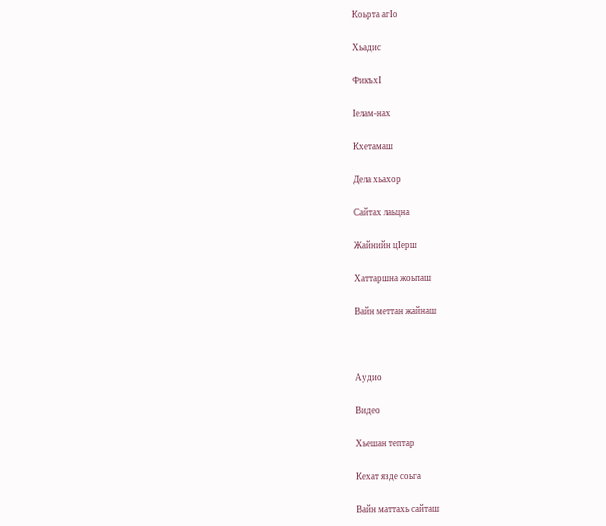Коьрта агIо

Хьадис

ФикъхI

Iелам-нах

Кхетамаш

Дела хьахор

Сайтах лаьцна

Жайнийн цIерш

Хаттаршна жоьпаш

Вайн меттан жайнаш



Аудио

Видео

Хьешан тептар

Кехат язде соьга

Вайн маттахь сайташ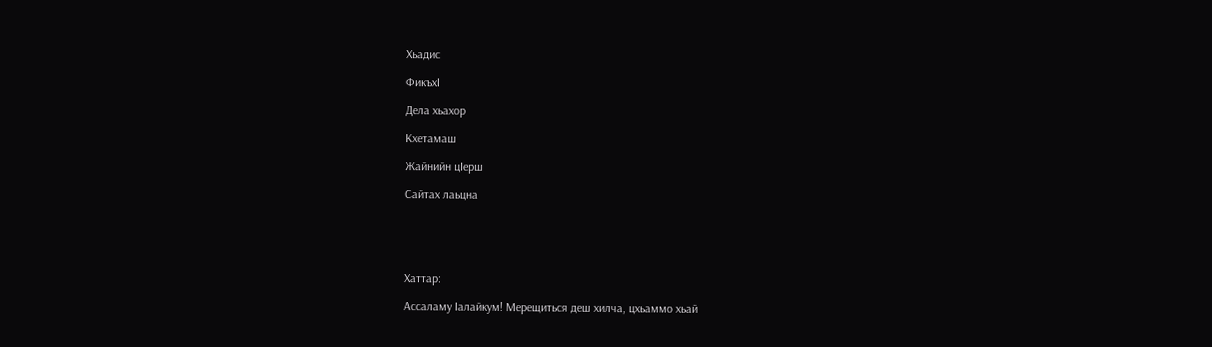Хьадис

ФикъхI

Дела хьахор

Кхетамаш

Жайнийн цIерш

Сайтах лаьцна





Хаттар:

Ассаламу Iалайкум! Мерещиться деш хилча, цхьаммо хьай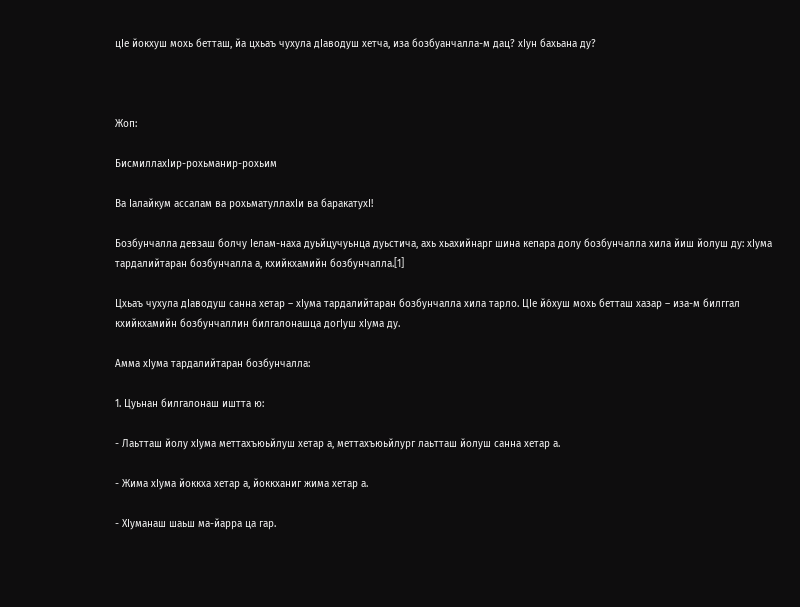цIе йокхуш мохь бетташ, йа цхьаъ чухула дIаводуш хетча, иза бозбуанчалла-м дац? хIун бахьана ду?



Жоп:

БисмиллахIир-рохьманир-рохьим

Ва Iалайкум ассалам ва рохьматуллахIи ва баракатухI!

Бозбунчалла девзаш болчу Iелам-наха дуьйцучуьнца дуьстича, ахь хьахийнарг шина кепара долу бозбунчалла хила йиш йолуш ду: хIума тардалийтаран бозбунчалла а, кхийкхамийн бозбунчалла.[1]

Цхьаъ чухула дIаводуш санна хетар – хIума тардалийтаран бозбунчалла хила тарло. ЦIе йо́хуш мохь бетташ хазар – иза-м билггал кхийкхамийн бозбунчаллин билгалонашца догIуш хIума ду.

Амма хIума тардалийтаран бозбунчалла:

1. Цуьнан билгалонаш иштта ю:

- Лаьтташ йолу хIума меттахъюьйлуш хетар а, меттахъюьйлург лаьтташ йолуш санна хетар а.

- Жима хIума йоккха хетар а, йоккханиг жима хетар а.

- ХIуманаш шаьш ма-йарра ца гар.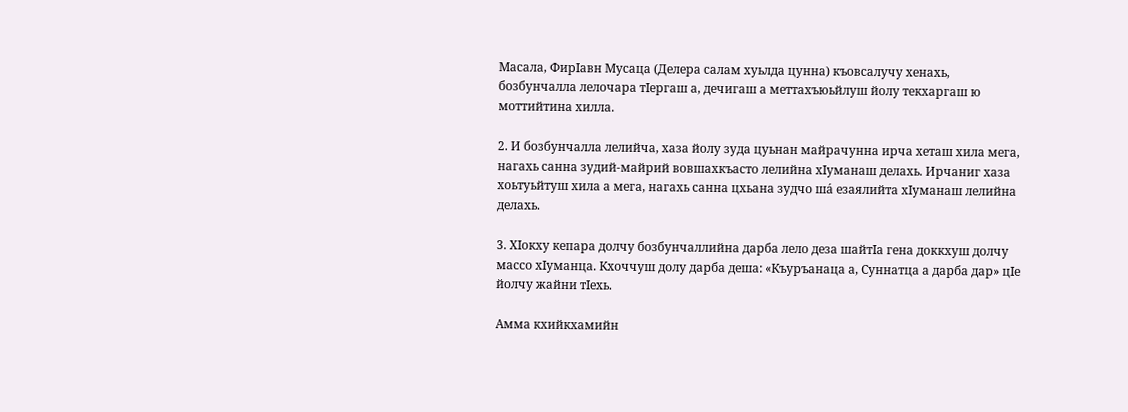Масала, ФирIавн Мусаца (Делера салам хуьлда цунна) къовсалучу хенахь, бозбунчалла лелочара тIергаш а, дечигаш а меттахъюьйлуш йолу текхаргаш ю моттийтина хилла.

2. И бозбунчалла лелийча, хаза йолу зуда цуьнан майрачунна ирча хеташ хила мега, нагахь санна зудий-майрий вовшахкъасто лелийна хIуманаш делахь. Ирчаниг хаза хоьтуьйтуш хила а мега, нагахь санна цхьана зудчо ша́ езаялийта хIуманаш лелийна делахь.

3. ХIокху кепара долчу бозбунчаллийна дарба лело деза шайтIа гена доккхуш долчу массо хIуманца. Кхоччуш долу дарба деша: «Къуръанаца а, Суннатца а дарба дар» цIе йолчу жайни тIехь.

Амма кхийкхамийн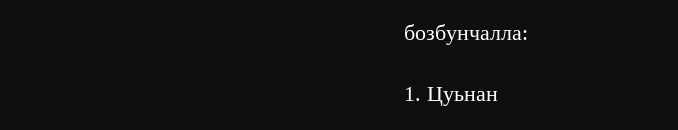бозбунчалла:

1. Цуьнан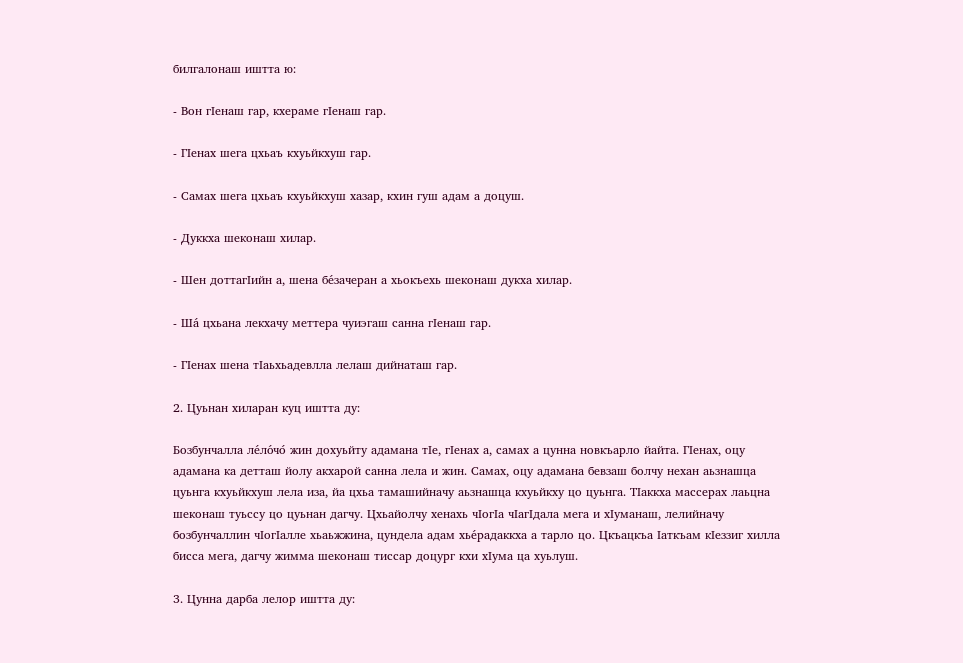билгалонаш иштта ю:

- Вон гIенаш гар, кхераме гIенаш гар.

- ГIенах шега цхьаъ кхуьйкхуш гар.

- Самах шега цхьаъ кхуьйкхуш хазар, кхин гуш адам а доцуш.

- Дуккха шеконаш хилар.

- Шен доттагIийн а, шена бе́зачеран а хьокъехь шеконаш дукха хилар.

- Ша́ цхьана лекхачу меттера чуиэгаш санна гIенаш гар.

- ГIенах шена тIаьхьадевлла лелаш дийнаташ гар.

2. Цуьнан хиларан куц иштта ду:

Бозбунчалла ле́ло́чо́ жин дохуьйту адамана тIе, гIенах а, самах а цунна новкъарло йайта. ГIенах, оцу адамана ка детташ йолу акхарой санна лела и жин. Самах, оцу адамана бевзаш болчу нехан аьзнашца цуьнга кхуьйкхуш лела иза, йа цхьа тамашийначу аьзнашца кхуьйкху цо цуьнга. ТIаккха массерах лаьцна шеконаш туьссу цо цуьнан дагчу. Цхьайолчу хенахь чIогIа чIагIдала мега и хIуманаш, лелийначу бозбунчаллин чIогIалле хьаьжжина, цундела адам хье́радаккха а тарло цо. Цкъацкъа Iаткъам кIеззиг хилла бисса мега, дагчу жимма шеконаш тиссар доцург кхи хIума ца хуьлуш.

3. Цунна дарба лелор иштта ду: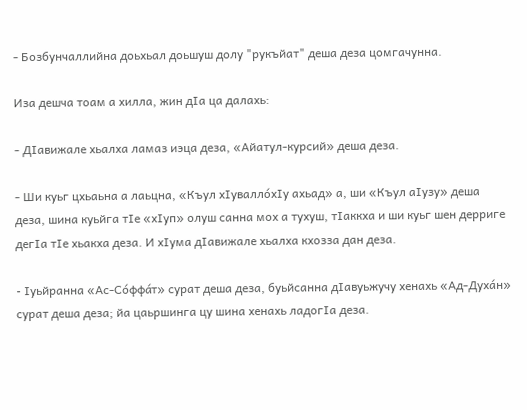- Бозбунчаллийна доьхьал доьшуш долу "рукъйат" деша деза цомгачунна.

Иза дешча тоам а хилла, жин дIа ца далахь:

- ДIавижале хьалха ламаз иэца деза, «Айатул-курсий» деша деза.

- Ши куьг цхьаьна а лаьцна, «Къул хIувалло́хIу ахьад» а, ши «Къул аIузу» деша деза, шина куьйга тIе «хIуп» олуш санна мох а тухуш, тIаккха и ши куьг шен дерриге дегIа тIе хьакха деза. И хIума дIавижале хьалха кхозза дан деза.

- Iуьйранна «Ас-Со́ффа́т» сурат деша деза, буьйсанна дIавуьжучу хенахь «Ад-Духа́н» сурат деша деза; йа цаьршинга цу шина хенахь ладогIа деза.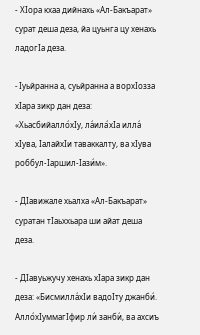- ХIора кхаа дийнахь «Ал-Бакъарат» сурат деша деза, йа цуьнга цу хенахь ладогIа деза.

- Iуьйранна а, суьйранна а ворхIозза хIара зикр дан деза: «Хьасбийалло́хIу, ла́ила́хIа илла́ хIува, IалайхIи таваккалту, ва хIува роббул-Iаршил-Iази́м».

- ДIавижале хьалха «Ал-Бакъарат» суратан тIаьххьара ши айат деша деза.

- ДIавуьжучу хенахь хIара зикр дан деза: «Бисмилла́хIи вадоIту джанби́. Алло́хIуммагIфир ли́ занби́, ва ахсиъ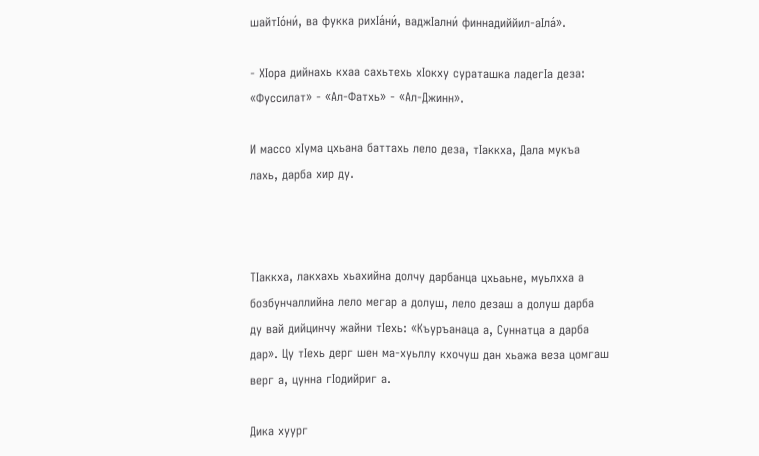шайтIо́ни́, ва фукка рихIа́ни́, ваджIални́ финнадиййил-аIла́».

- ХIора дийнахь кхаа сахьтехь хIокху сураташка ладегIа деза: «Фуссилат» - «Ал-Фатхь» - «Ал-Джинн».

И массо хIума цхьана баттахь лело деза, тIаккха, Дала мукъа лахь, дарба хир ду.



ТIаккха, лакхахь хьахийна долчу дарбанца цхьаьне, муьлхха а бозбунчаллийна лело мегар а долуш, лело дезаш а долуш дарба ду вай дийцинчу жайни тIехь: «Къуръанаца а, Суннатца а дарба дар». Цу тIехь дерг шен ма-хуьллу кхочуш дан хьажа веза цомгаш верг а, цунна гIодийриг а.

Дика хуург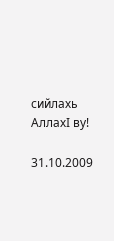сийлахь АллахI ву!

31.10.2009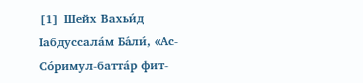[1] Шейх Вахьи́д Iабдуссала́м Ба́ли́, «Ас-Со́римул-батта́р фит-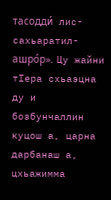тасодди́ лис-сахьаратил-ашро́р». Цу жайни тIера схьаэцна ду и бозбунчаллин куцош а, царна дарбанаш а, цхьажимма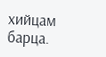хийцам барца.